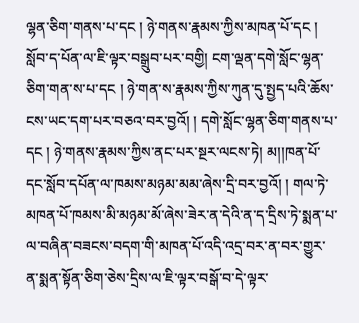ལྷན་ཅིག་གནས་པ་དང ། ཉེ་གནས་རྣམས་ཀྱིས་མཁན་པོ་དང ། སློབ་ད་པོན་ལ་ཇི་ལྟར་བསྒྲུབ་པར་བགྱི། ངག་ལྡན་དགེ་སློང་ལྷན་ཅིག་གན་ས་པ་དང ། ཉེ་གན་ས་རྣམས་ཀྱིས་ཀུན་དུ་སྤྱད་པའི་ཆོས་ངས་ཡང་དག་པར་བཅའ་བར་བྱའོ། ། དགེ་སློང་ལྷན་ཅིག་གནས་པ་དང ། ཉེ་གནས་རྣམས་ཀྱིས་ནང་པར་སྔར་ལངས་ཏེ། མ།།ཁན་པོ་དང་སློབ་དཔོན་ལ་ཁམས་མཉམ་མམ་ཞེས་དྲི་བར་བྱའོ། ། གལ་ཏེ་མཁན་པོ་ཁམས་མི་མཉམ་མོ་ཞེས་ཟེར་ན་དེའི་ན་ད་དྲིས་ཏེ་སྨན་པ་ལ་བཞིན་བཟངས་བདག་གི་མཁན་པོ་འདི་འདྲ་བར་ན་བར་གྱུར་ན་སྨན་སྟོན་ཅིག་ཅེས་དྲིས་ལ་ཇི་ལྟར་བསྒོ་བ་དེ་ལྟར་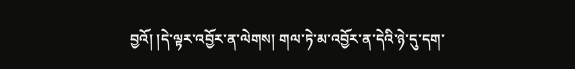བྱའོ། །དེ་ལྟར་འབྱོར་ན་ལེགས། གལ་ཏེ་མ་འབྱོར་ན་དེའི་ཉེ་དུ་དག་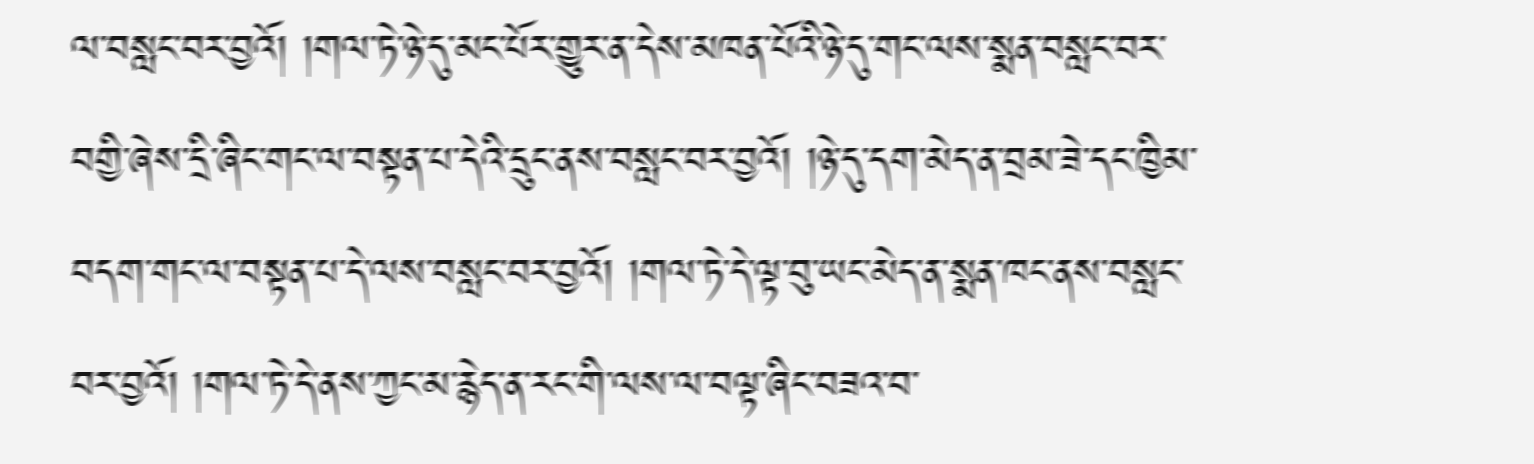ལ་བསླང་བར་བྱའོ། །གལ་ཏེ་ཉེ་དུ་མང་པོར་གྱུར་ན་དེས་མཁན་པོའི་ཉེ་དུ་གང་ལས་སྨན་བསླང་བར་བགྱི་ཞེས་དྲི་ཞིང་གང་ལ་བསྟན་པ་དེའི་དྲུང་ནས་བསླང་བར་བྱའོ། །ཉེ་དུ་དག་མེད་ན་བྲམ་ཟེ་དང་ཁྱིམ་བདག་གང་ལ་བསྟན་པ་དེ་ལས་བསླང་བར་བྱའོ། །གལ་ཏེ་དེ་ལྟ་བུ་ཡང་མེད་ན་སྨན་ཁང་ནས་བསླང་བར་བྱའོ། །གལ་ཏེ་དེ་ནས་ཀྱང་མ་རྙེད་ན་རང་གི་ལས་ལ་བལྟ་ཞིང་བཟའ་བ་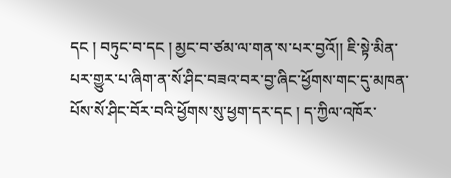དང ། བཏུང་བ་དང ། མྱང་བ་ཙམ་ལ་གན་ས་པར་བྱའོ།། ཇི་སྟེ་མིན་པར་གྱུར་པ་ཞིག་ན་སོ་ཤིང་བཟའ་བར་བྱ་ཞིང་ཕྱོགས་གང་དུ་མཁན་པོས་སོ་ཤིང་བོར་བའི་ཕྱོགས་སུ་ཕྱག་དར་དང ། ད་ཀྱིལ་འཁོར་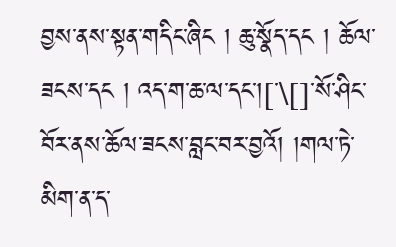བྱས་ནས་སྟན་གདིང་ཞིང ། ཆུ་སྣོད་དང ། ཆོལ་ཟངས་དང ། འད་ག་ཆ་ལ་དང་།[་\[]་སོ་ཤིང་བོར་ནས་ཆོལ་ཟངས་བླང་བར་བྱའོ། །གལ་ཏེ་མིག་ན་ད་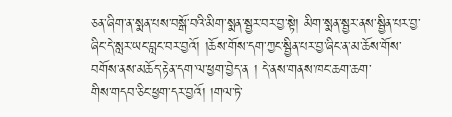ཅན་ཞིག་ན་སྨན་པས་བསྒོ་བའི་མིག་སྨན་སྦྱར་བར་བྱ་སྟེ། མིག་སྨན་སྦྱར་ནས་སྦྱིན་པར་བྱ་ཞིང་དེ་སླར་ཡང་བླང་བར་བྱའོ། །ཆོས་གོས་དག་ཀྱང་སྦྱིན་པར་བྱ་ཞིང་ན་མ་ཆོས་གོས་བགོས་ནས་མཆོད་རྟེན་དག་ལ་ཕྱག་བྱེད་ན ། དེ་ནས་གནས་ཁང་ཆག་ཆག་
གིས་གདབ་ཅིང་ཕྱག་དར་བྱའོ། །གལ་ཏེ་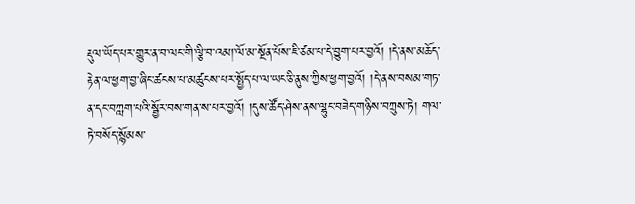རྡུལ་ཡོད་པར་གྱུར་ན་བ་ལང་གི་ལྕི་བ་འམ།་ལོ་མ་སྔོན་པོས་ཇི་ཙམ་པ་དེ་བྱུག་པར་བྱའོ། །དེ་ནས་མཆོད་རྟེན་ལ་ཕྱག་བྱ་ཞིང་ཚངས་པ་མཚུངས་པར་སྤྱོད་པ་ལ་ཡང་ཅི་ནུས་ཀྱིས་ཕྱག་བྱའོ། །དེ་ནས་བསམ་གཏ་ན་དང་བཀླག་པའི་སྦྱོར་བས་གན་ས་པར་བྱའོ། །དུས་ཚོད་ཤེས་ནས་ལྷུང་བཟེད་གཉིས་བཀྲུས་ཏེ། གལ་ཏེ་བསོད་སྙོམས་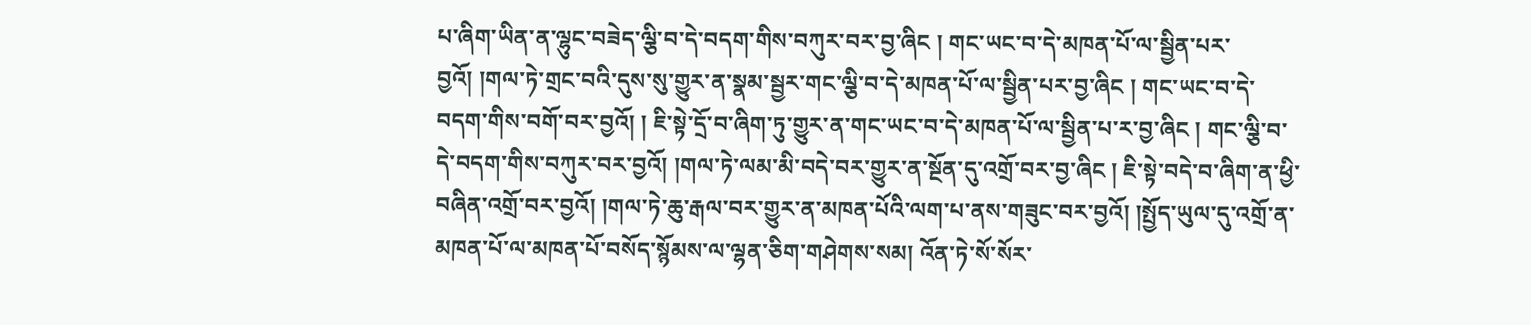པ་ཞིག་ཡིན་ན་ལྷུང་བཟེད་ལྕི་བ་དེ་བདག་གིས་བཀུར་བར་བྱ་ཞིང ། གང་ཡང་བ་དེ་མཁན་པོ་ལ་སྦྱིན་པར་བྱའོ། །གལ་ཏེ་གྲང་བའི་དུས་སུ་གྱུར་ན་སྣམ་སྦྱར་གང་ལྕི་བ་དེ་མཁན་པོ་ལ་སྦྱིན་པར་བྱ་ཞིང ། གང་ཡང་བ་དེ་བདག་གིས་བགོ་བར་བྱའོ། ། ཇི་སྟེ་དྲོ་བ་ཞིག་ཏུ་གྱུར་ན་གང་ཡང་བ་དེ་མཁན་པོ་ལ་སྦྱིན་པ་ར་བྱ་ཞིང ། གང་ལྕི་བ་དེ་བདག་གིས་བཀུར་བར་བྱའོ། །གལ་ཏེ་ལམ་མི་བདེ་བར་གྱུར་ན་སྔོན་དུ་འགྲོ་བར་བྱ་ཞིང ། ཇི་སྟེ་བདེ་བ་ཞིག་ན་ཕྱི་བཞིན་འགྲོ་བར་བྱའོ། །གལ་ཏེ་ཆུ་རྒལ་བར་གྱུར་ན་མཁན་པོའི་ལག་པ་ནས་གཟུང་བར་བྱའོ། །སྤྱོད་ཡུལ་དུ་འགྲོ་ན་མཁན་པོ་ལ་མཁན་པོ་བསོད་སྙོམས་ལ་ལྷན་ཅིག་གཤེགས་སམ། འོན་ཏེ་སོ་སོར་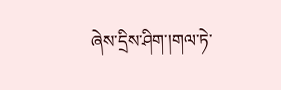ཞེས་དྲིས་ཤིག་།གལ་ཏེ་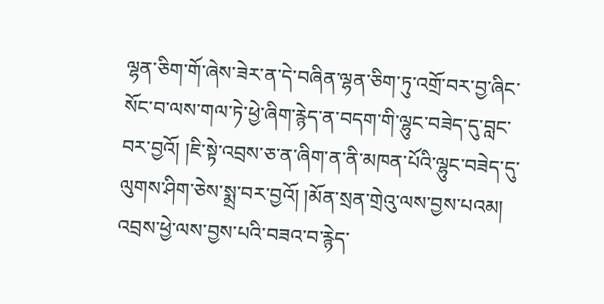ལྷན་ཅིག་གོ་ཞེས་ཟེར་ན་དེ་བཞིན་ལྷན་ཅིག་ཏུ་འགྲོ་བར་བྱ་ཞིང་སོང་བ་ལས་གལ་ཏེ་ཕྱེ་ཞིག་རྙེད་ན་བདག་གི་ལྷུང་བཟེད་དུ་བླང་བར་བྱའོ། །ཇི་སྟེ་འབྲས་ཅ་ན་ཞིག་ན་ནི་མཁན་པོའི་ལྷུང་བཟེད་དུ་ལུགས་ཤིག་ཅེས་སྨྲ་བར་བྱའོ། །མོན་སྲན་གྲེའུ་ལས་བྱས་པའམ། འབྲས་ཕྱེ་ལས་བྱས་པའི་བཟའ་བ་རྙེད་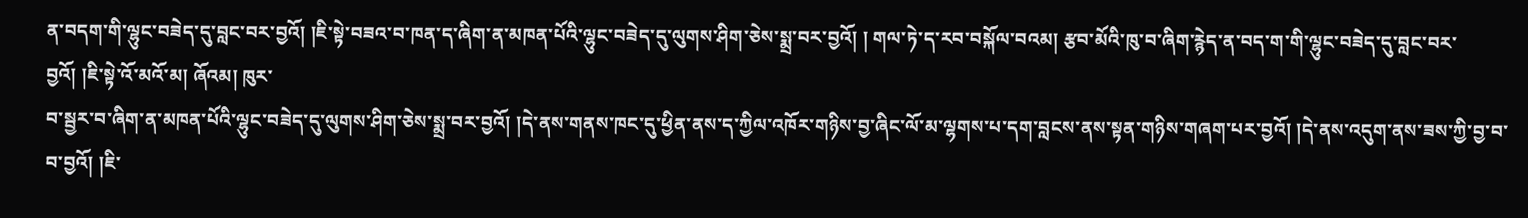ན་བདག་གི་ལྷུང་བཟེད་དུ་བླང་བར་བྱའོ། །ཇི་སྟེ་བཟའ་བ་ཁན་ད་ཞིག་ན་མཁན་པོའི་ལྷུང་བཟེད་དུ་ལུགས་ཤིག་ཅེས་སྨྲ་བར་བྱའོ། ། གལ་ཏེ་ད་རབ་བསྐོལ་བའམ། རྩབ་མོའི་ཁུ་བ་ཞིག་རྙེད་ན་བད་ག་གི་ལྷུང་བཟེད་དུ་བླང་བར་བྱའོ། །ཇི་སྟེ་འོ་མའོ་མ། ཞོའམ། ཁུར་
བ་སྦྱར་བ་ཞིག་ན་མཁན་པོའི་ལྷུང་བཟེད་དུ་ལུགས་ཤིག་ཅེས་སྨྲ་བར་བྱའོ། །དེ་ནས་གནས་ཁང་དུ་ཕྱིན་ནས་ད་ཀྱིལ་འཁོར་གཉིས་བྱ་ཞིང་ལོ་མ་ལྷགས་པ་དག་བླངས་ནས་སྟན་གཉིས་གཞག་པར་བྱའོ། །དེ་ནས་འདུག་ནས་ཟས་ཀྱི་བྱ་བ་བ་བྱའོ། །ཇི་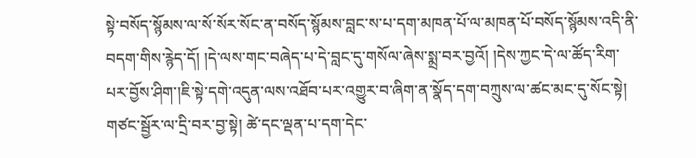སྟེ་བསོད་སྙོམས་ལ་སོ་སོར་སོང་ན་བསོད་སྙོམས་བླང་ས་པ་དག་མཁན་པོ་ལ་མཁན་པོ་བསོད་སྙོམས་འདི་ནི་བདག་གིས་རྙེད་དོ། །དེ་ལས་གང་བཞེད་པ་དེ་བླང་དུ་གསོལ་ཞེས་སྨྲ་བར་བྱའོ། །དེས་ཀྱང་དེ་ལ་ཚོད་རིག་པར་བྱོས་ཤིག་།ཇི་སྟེ་དགེ་འདུན་ལས་འཐོབ་པར་འགྱུར་བ་ཞིག་ན་སྣོད་དག་བཀྲུས་ལ་ཚང་མང་དུ་སོང་སྟེ། གཙང་སྦྱོར་ལ་དྲི་བར་བྱ་སྟེ། ཚེ་དང་ལྡན་པ་དག་དེང་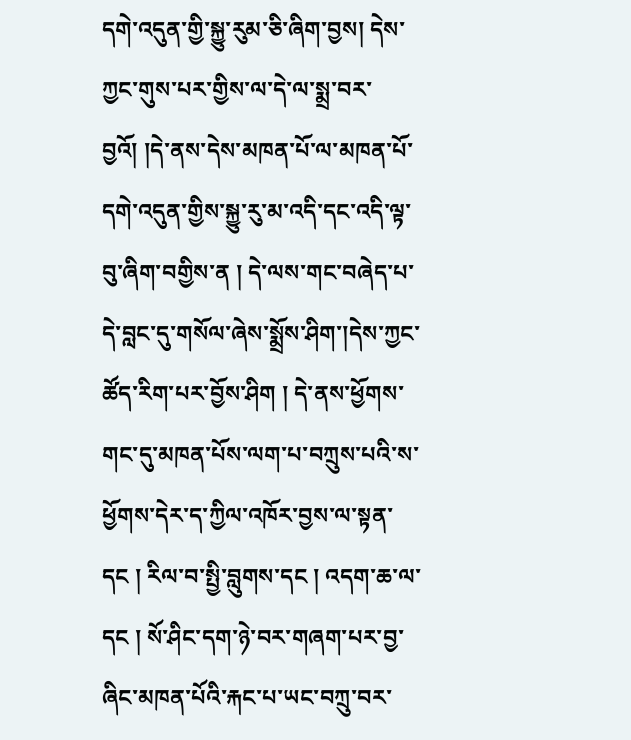དགེ་འདུན་གྱི་སྐྱུ་རུམ་ཅི་ཞིག་བྱས། དེས་ཀྱང་གུས་པར་གྱིས་ལ་དེ་ལ་སྨྲ་བར་བྱའོ། །དེ་ནས་དེས་མཁན་པོ་ལ་མཁན་པོ་དགེ་འདུན་གྱིས་སྐྱུ་རུ་མ་འདི་དང་འདི་ལྟ་བུ་ཞིག་བགྱིས་ན ། དེ་ལས་གང་བཞེད་པ་དེ་བླང་དུ་གསོལ་ཞེས་སྨྲོས་ཤིག་།དེས་ཀྱང་ཚོད་རིག་པར་བྱོས་ཤིག ། དེ་ནས་ཕྱོགས་གང་དུ་མཁན་པོས་ལག་པ་བཀྲུས་པའི་ས་ཕྱོགས་དེར་ད་ཀྱིལ་འཁོར་བྱས་ལ་སྟན་དང ། རིལ་བ་སྤྱི་བླུགས་དང ། འདག་ཆ་ལ་དང ། སོ་ཤིང་དག་ཉེ་བར་གཞག་པར་བྱ་ཞིང་མཁན་པོའི་རྐང་པ་ཡང་བཀྲུ་བར་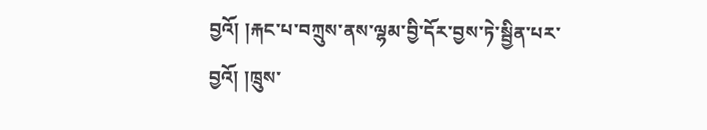བྱའོ། །རྐང་པ་བཀྲུས་ནས་ལྷམ་བྱི་དོར་བྱས་ཏེ་སྦྱིན་པར་བྱའོ། །ཁྲུས་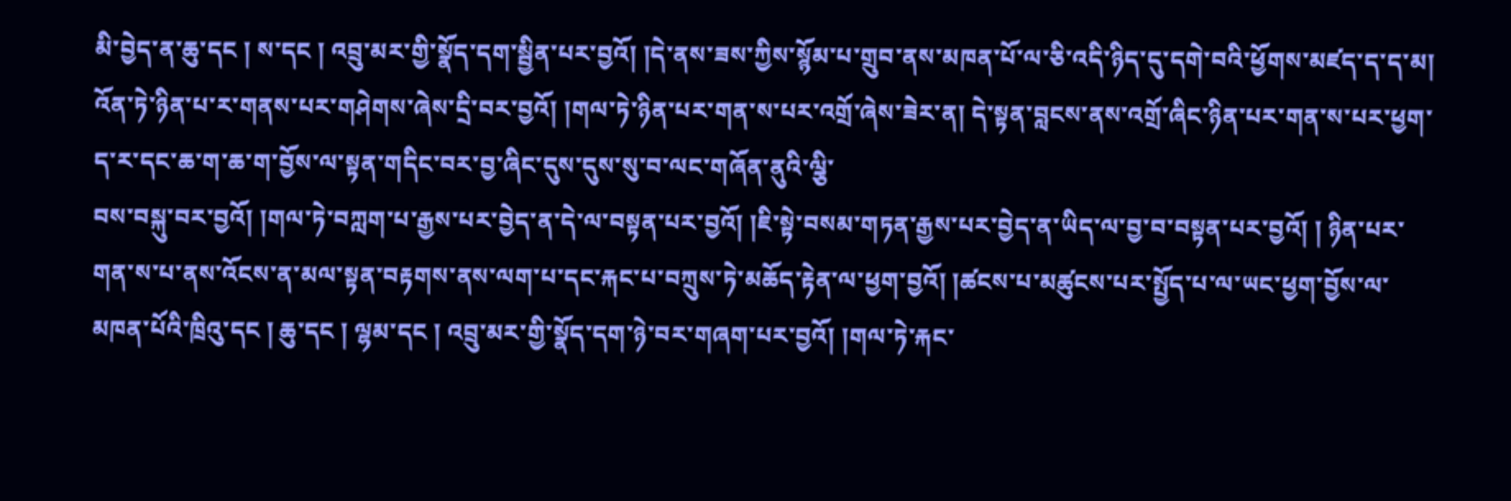མི་བྱེད་ན་ཆུ་དང ། ས་དང ། འབྲུ་མར་གྱི་སྣོད་དག་སྦྱིན་པར་བྱའོ། །དེ་ནས་ཟས་ཀྱིས་སྙོམ་པ་གྲུབ་ནས་མཁན་པོ་ལ་ཅི་འདི་ཉིད་དུ་དགེ་བའི་ཕྱོགས་མཛད་ད་ད་མ། འོན་ཏེ་ཉིན་པ་ར་གནས་པར་གཤེགས་ཞེས་དྲི་བར་བྱའོ། །གལ་ཏེ་ཉིན་པར་གན་ས་པར་འགྲོ་ཞེས་ཟེར་ན། དེ་སྟན་བླངས་ནས་འགྲོ་ཞིང་ཉིན་པར་གན་ས་པར་ཕྱག་ད་ར་དང་ཆ་ག་ཆ་ག་བྱོས་ལ་སྟན་གདིང་བར་བྱ་ཞིང་དུས་དུས་སུ་བ་ལང་གཞོན་ནུའི་ལྕི་
བས་བསྐུ་བར་བྱའོ། །གལ་ཏེ་བཀླག་པ་རྒྱས་པར་བྱེད་ན་དེ་ལ་བསྟན་པར་བྱའོ། །ཇི་སྟེ་བསམ་གཏན་རྒྱས་པར་བྱེད་ན་ཡིད་ལ་བྱ་བ་བསྟན་པར་བྱའོ། ། ཉིན་པར་གན་ས་པ་ནས་འོངས་ན་མལ་སྟན་བརྟགས་ནས་ལག་པ་དང་རྐང་པ་བཀྲུས་ཏེ་མཆོད་རྟེན་ལ་ཕྱག་བྱའོ། །ཚངས་པ་མཚུངས་པར་སྤྱོད་པ་ལ་ཡང་ཕྱག་བྱོས་ལ་མཁན་པོའི་ཁྲིའུ་དང ། ཆུ་དང ། ལྷམ་དང ། འབྲུ་མར་གྱི་སྣོད་དག་ཉེ་བར་གཞག་པར་བྱའོ། །གལ་ཏེ་རྐང་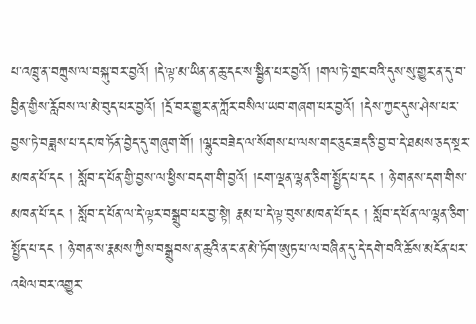པ་འཁྲུ་ན་བཀྲུས་ལ་བསྐུ་བར་བྱའོ། །དེ་ལྟ་མ་ཡིན་ན་ཆུ་དང་ས་སྦྱིན་པར་བྱའོ། །གལ་ཏེ་གྲང་བའི་དུས་སུ་གྱུར་ན་དུ་བ་བྱིན་གྱིས་རློབས་ལ་མེ་བུད་པར་བྱའོ། །དྲོ་བར་གྱུར་ན་ཀློར་བསིལ་ཡབ་གཞག་པར་བྱའོ། །དེས་ཀྱང་དུས་ཤེས་པར་བྱས་ཏེ་བཟླས་པ་དང་ཁ་ཏོན་བྱེད་དུ་གཞུག་གོ། །ལྷུང་བཟེད་ལ་སོགས་པ་ལས་གང་ཅུང་ཟད་ཅི་བྱ་བ་དེ་ཐམས་ཅད་སྔར་མཁན་པོ་དང ། སློབ་ད་པོན་གྱི་བྱས་ལ་ཕྱིས་བདག་གི་བྱའོ། །ངག་ལྡན་ལྷན་ཅིག་སྤྱོད་པ་དང ། ཉེ་གནས་དག་གིས་མཁན་པོ་དང ། སློབ་ད་པོན་ལ་དེ་ལྟར་བསྒྲུབ་པར་བྱ་སྟེ། རྣམ་པ་དེ་ལྟ་བུས་མཁན་པོ་དང ། སློབ་ད་པོན་ལ་ལྷན་ཅིག་སྤྱོད་པ་དང ། ཉེ་གན་ས་རྣམས་ཀྱིས་བསྒྲུབས་ན་ཆུའི་ན་ང་ན་མེ་ཏོག་ཨུཏ་པ་ལ་བཞིན་དུ་དེ་དགེ་བའི་ཆོས་མངོན་པར་འཕེལ་བར་འགྱུར་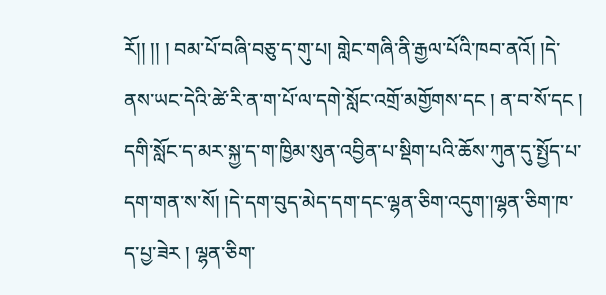རོ།། །། ། བམ་པོ་བཞི་བཅུ་ད་གུ་པ། གླེང་གཞི་ནི་རྒྱལ་པོའི་ཁབ་ནའོ། །དེ་ནས་ཡང་དེའི་ཚེ་རི་ན་ག་པོ་ལ་དགེ་སློང་འགྲོ་མགྱོགས་དང ། ན་བ་སོ་དང ། དགི་སློང་ད་མར་སྐྱ་ད་ག་ཁྱིམ་སུན་འབྱིན་པ་སྡིག་པའི་ཆོས་ཀུན་དུ་སྤྱོད་པ་དག་གན་ས་སོ། །དེ་དག་བུད་མེད་དག་དང་ལྷན་ཅིག་འདུག་།ལྷན་ཅིག་ཁ་ད་པྱ་ཟེར ། ལྷན་ཅིག་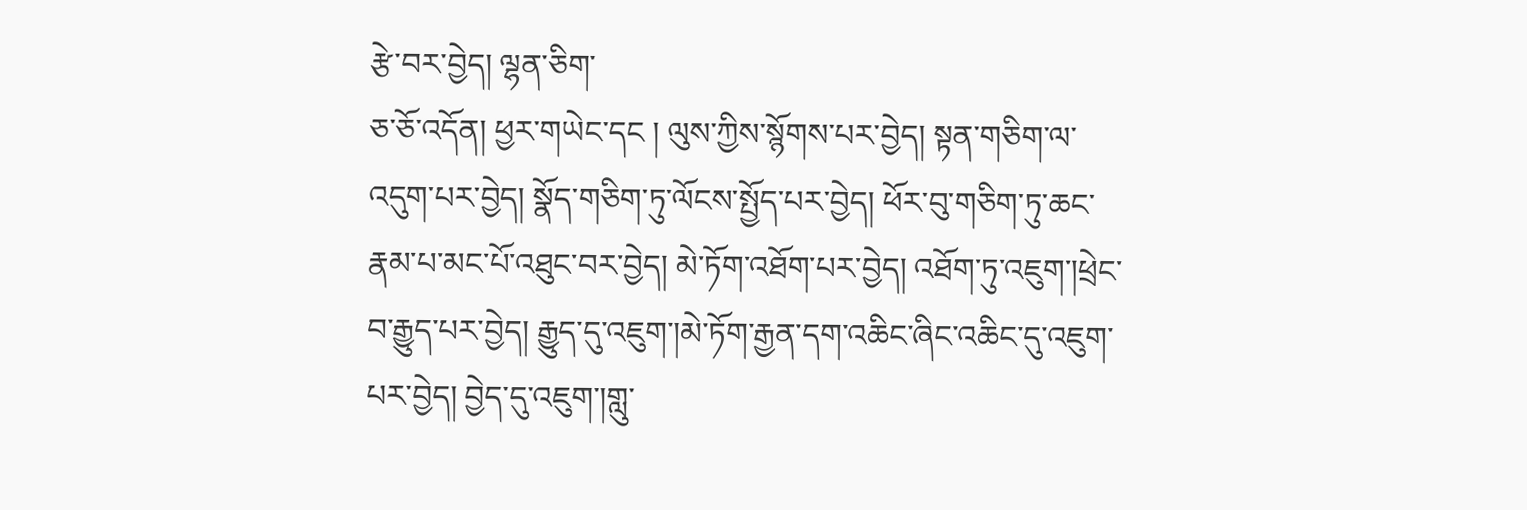རྩེ་བར་བྱེད། ལྷན་ཅིག་
ཅ་ཅོ་འདོན། ཕྱར་གཡེང་དང ། ལུས་ཀྱིས་སྙོགས་པར་བྱེད། སྟན་གཅིག་ལ་འདུག་པར་བྱེད། སྣོད་གཅིག་ཏུ་ལོངས་སྤྱོད་པར་བྱེད། ཕོར་བུ་གཅིག་ཏུ་ཆང་རྣམ་པ་མང་པོ་འཐུང་བར་བྱེད། མེ་ཏོག་འཐོག་པར་བྱེད། འཐོག་ཏུ་འཇུག་།ཕྲེང་བ་རྒྱུད་པར་བྱེད། རྒྱུད་དུ་འཇུག་།མེ་ཏོག་རྒྱན་དག་འཆིང་ཞིང་འཆིང་དུ་འཇུག་པར་བྱེད། བྱེད་དུ་འཇུག་།གླུ་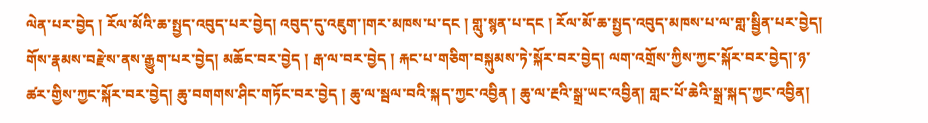ལེན་པར་བྱེད ། རོལ་མོའི་ཆ་སྤྱད་འབུད་པར་བྱེད། འབུད་དུ་འཇུག་།གར་མཁས་པ་དང ། གླུ་སྙན་པ་དང ། རོལ་མོ་ཆ་སྤྱད་འབུད་མཁས་པ་ལ་གླ་སྦྱིན་པར་བྱེད། གོས་རྣམས་བརྫེས་ནས་རྒྱུག་པར་བྱེད། མཆོང་བར་བྱེད ། རྒ་ལ་བར་བྱེད ། རྐང་པ་གཅིག་བསྐུམས་ཏེ་སྐོར་བར་བྱེད། ལག་འགྲོས་ཀྱིས་ཀྱང་སྐོར་བར་བྱེད།་ཉ་ཚར་གྱིས་ཀྱང་སྐོར་བར་བྱེད། ཆུ་བགགས་ཤིང་གཏོང་བར་བྱེད ། ཆུ་ལ་སྦལ་བའི་སྐད་ཀྱང་འབྱིན ། ཆུ་ལ་རྔའི་སྒྲ་ཡང་འབྱིན། གླང་པོ་ཆེའི་སྒྲ་སྐད་ཀྱང་འབྱིན།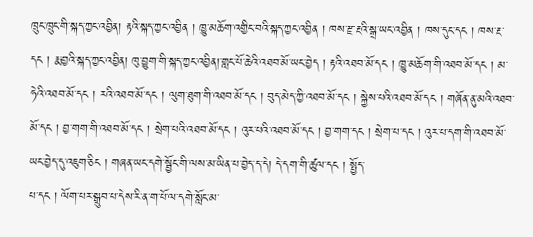ཁྲུང་ཁྲུང་གི་སྐད་ཀྱང་འབྱིན། རྟའི་སྐད་ཀྱང་འབྱིན ། ཁྱུ་མཆོག་འགྱིང་བའི་སྐད་ཀྱང་འབྱིན ། ཁས་རྫ་རྔའི་སྒྲ་ཡང་འབྱིན ། ཁས་དུང་དང ། ཁས་རྔ་དང ། རྨ་བྱའི་སྐད་ཀྱང་འབྱིན། ཁུ་བྱུག་གི་སྐད་ཀྱང་འབྱིན།་གླང་པོ་ཆེའི་འཐབ་མོ་ཡང་བྱེད ། རྟའི་འཐབ་མོ་དང ། ཁྱུ་མཆོག་གི་འཐབ་མོ་དང ། མ་ཧེའི་འཐབ་མོ་དང ། རའི་འཐབ་མོ་དང ། ལུག་ཐུག་གི་འཐབ་མོ་དང ། བུད་མེད་ཀྱི་འཐབ་མོ་དང ། སྐྱེས་པའི་འཐབ་མོ་དང ། གཞོན་ནུ་མའི་འཐབ་མོ་དང ། བྱ་གག་གི་འཐབ་མོ་དང ། སྲེག་པའི་འཐབ་མོ་དང ། འུར་པའི་འཐབ་མོ་དང ། བྱ་གག་དང ། སྲེག་པ་དང ། འུར་པ་དག་གི་འཐབ་མོ་ཡང་བྱེད་དུ་འཇུག་ཅིང ། གཞན་ཡང་དགེ་སྦྱོང་གི་ལས་མ་ཡིན་པ་བྱེད་ད་དེ། དེ་དག་གི་ཚུལ་དང ། སྤྱོད་
པ་དང ། ལོག་པར་སྒྲུབ་པ་དེས་རི་ན་ག་པོ་ལ་དགེ་སློང་མ་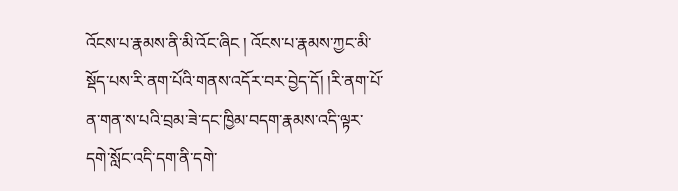འོངས་པ་རྣམས་ནི་མི་འོང་ཞིང ། འོངས་པ་རྣམས་ཀྱང་མི་སྡོད་པས་རི་ནག་པོའི་གནས་འདོར་བར་བྱེད་དོ། །རི་ནག་པོ་ན་གན་ས་པའི་བྲམ་ཟེ་དང་ཁྱིམ་བདག་རྣམས་འདི་ལྟར་དགེ་སློང་འདི་དག་ནི་དགེ་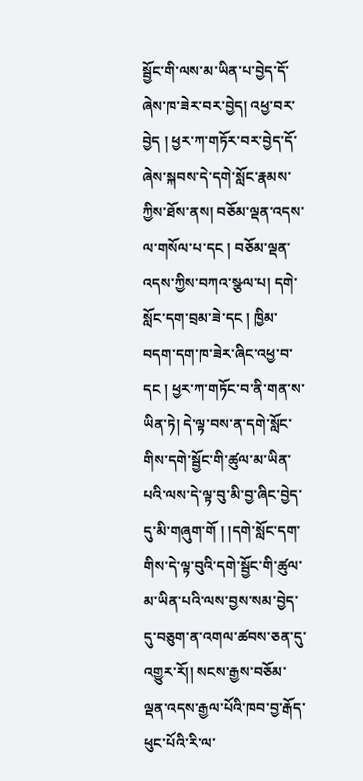སྦྱོང་གི་ལས་མ་ཡིན་པ་བྱེད་དོ་ཞེས་ཁ་ཟེར་བར་བྱེད། འཕྱ་བར་བྱེད ། ཕྱར་ཀ་གཏོར་བར་བྱེད་དོ་ཞེས་སྐབས་དེ་དགེ་སློང་རྣམས་ཀྱིས་ཐོས་ནས། བཅོམ་ལྡན་འདས་ལ་གསོལ་པ་དང ། བཅོམ་ལྡན་འདས་ཀྱིས་བཀའ་སྩལ་པ། དགེ་སློང་དག་བྲམ་ཟེ་དང ། ཁྱིམ་བདག་དག་ཁ་ཟེར་ཞིང་འཕྱ་བ་དང ། ཕྱར་ཀ་གཏོང་བ་ནི་གན་ས་ཡིན་ཏེ། དེ་ལྟ་བས་ན་དགེ་སློང་གིས་དགེ་སྦྱོང་གི་ཚུལ་མ་ཡིན་པའི་ལས་དེ་ལྟ་བུ་མི་བྱ་ཞིང་བྱེད་དུ་མི་གཞུག་གོ ། །དགེ་སློང་དག་གིས་དེ་ལྟ་བུའི་དགེ་སྦྱོང་གི་ཚུལ་མ་ཡིན་པའི་ལས་བྱས་སམ་བྱེད་དུ་བཅུག་ན་འགལ་ཚབས་ཅན་དུ་འགྱུར་རོ།། སངས་རྒྱས་བཅོམ་ལྡན་འདས་རྒྱལ་པོའི་ཁབ་བྱ་རྒོད་ཕུང་པོའི་རི་ལ་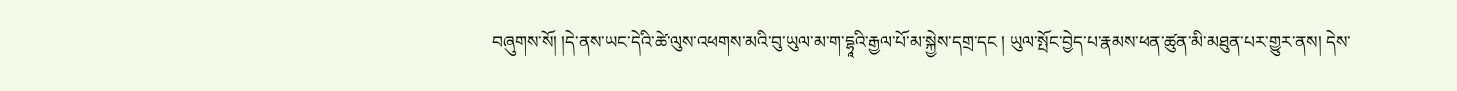བཞུགས་སོ། །དེ་ནས་ཡང་དེའི་ཚེ་ལུས་འཕགས་མའི་བུ་ཡུལ་མ་ག་དྷཱའི་རྒྱལ་པོ་མ་སྐྱེས་དགྲ་དང ། ཡུལ་སྤོང་བྱེད་པ་རྣམས་ཕན་ཚུན་མི་མཐུན་པར་གྱུར་ནས། དེས་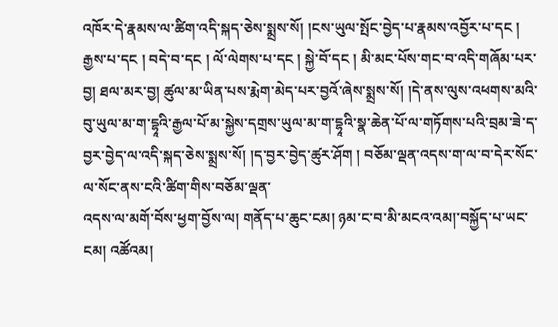འཁོར་དེ་རྣམས་ལ་ཚིག་འདི་སྐད་ཅེས་སྨྲས་སོ། །ངས་ཡུལ་སྤོང་བྱེད་པ་རྣམས་འབྱོར་པ་དང ། རྒྱས་པ་དང ། བདེ་བ་དང ། ལོ་ལེགས་པ་དང ། སྐྱེ་བོ་དང ། མི་མང་པོས་གང་བ་འདི་གཞོམ་པར་བྱ། ཐལ་མར་བྱ། ཚུལ་མ་ཡིན་པས་རྨེག་མེད་པར་བྱའོ་ཞེས་སྨྲས་སོ། །དེ་ནས་ལུས་འཕགས་མའི་བུ་ཡུལ་མ་ག་དྷཱའི་རྒྱལ་པོ་མ་སྐྱེས་དགྲས་ཡུལ་མ་ག་དྷཱའི་སྣ་ཆེན་པོ་ལ་གཏོགས་པའི་བྲམ་ཟེ་ད་བྱར་བྱེད་ལ་འདི་སྐད་ཅེས་སྨྲས་སོ། །ད་བྱར་བྱེད་ཚུར་ཤོག ། བཅོམ་ལྡན་འདས་ག་ལ་བ་དེར་སོང་ལ་སོང་ནས་ངའི་ཚིག་གིས་བཅོམ་ལྡན་
འདས་ལ་མགོ་བོས་ཕྱག་བྱོས་ལ། གནོད་པ་ཆུང་ངམ། ཉམ་ང་བ་མི་མངའ་འམ།་བསྐྱོད་པ་ཡང་ངམ། འཚོའམ།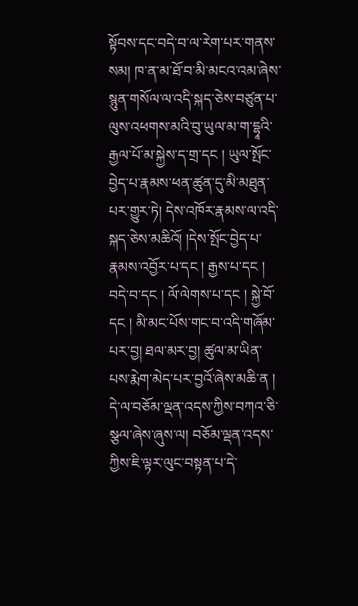སྟོབས་དང་བདེ་བ་ལ་རེག་པར་གནས་སམ། ཁ་ན་མ་ཐོ་བ་མི་མངའ་འམ་ཞེས་སྙུན་གསོལ་ལ་འདི་སྐད་ཅེས་བཙུན་པ་ལུས་འཕགས་མའི་བུ་ཡུལ་མ་ག་དྷཱའི་རྒྱལ་པོ་མ་སྐྱེས་ད་གྲ་དང ། ཡུལ་སྤོང་བྱེད་པ་རྣམས་ཕན་ཚུན་དུ་མི་མཐུན་པར་གྱུར་ཏེ། དེས་འཁོར་རྣམས་ལ་འདི་སྐད་ཅེས་མཆིའོ། །དེས་སྤོང་བྱེད་པ་རྣམས་འབྱོར་པ་དང ། རྒྱས་པ་དང ། བདེ་བ་དང ། ལོ་ལེགས་པ་དང ། སྐྱེ་བོ་དང ། མི་མང་པོས་གང་བ་འདི་གཞོམ་པར་བྱ། ཐལ་མར་བྱ། ཚུལ་མ་ཡིན་པས་རྨེག་མེད་པར་བྱའོ་ཞེས་མཆི་ན ། དེ་ལ་བཅོམ་ལྡན་འདས་ཀྱིས་བཀའ་ཅི་སྩལ་ཞེས་ཞུས་ལ། བཅོམ་ལྡན་འདས་ཀྱིས་ཇི་ལྟར་ལུང་བསྟན་པ་དེ་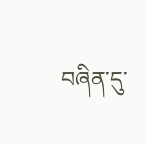བཞིན་དུ་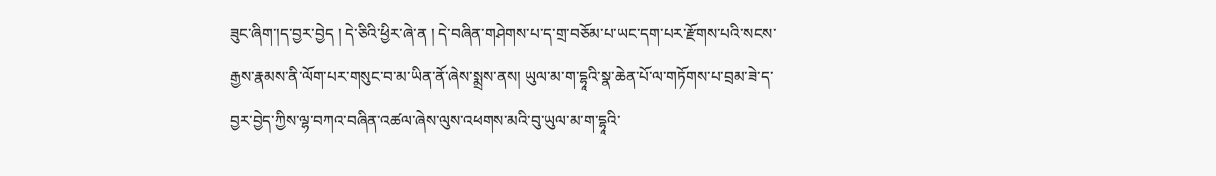ཟུང་ཞིག་།ད་བྱར་བྱེད ། དེ་ཅིའི་ཕྱིར་ཞེ་ན ། དེ་བཞིན་གཤེགས་པ་ད་གྲ་བཅོམ་པ་ཡང་དག་པར་རྫོགས་པའི་སངས་རྒྱས་རྣམས་ནི་ལོག་པར་གསུང་བ་མ་ཡིན་ནོ་ཞེས་སྨྲས་ནས། ཡུལ་མ་ག་དྷཱའི་སྣ་ཆེན་པོ་ལ་གཏོགས་པ་བྲམ་ཟེ་ད་བྱར་བྱེད་ཀྱིས་ལྷ་བཀའ་བཞིན་འཚལ་ཞེས་ལུས་འཕགས་མའི་བུ་ཡུལ་མ་ག་དྷཱའི་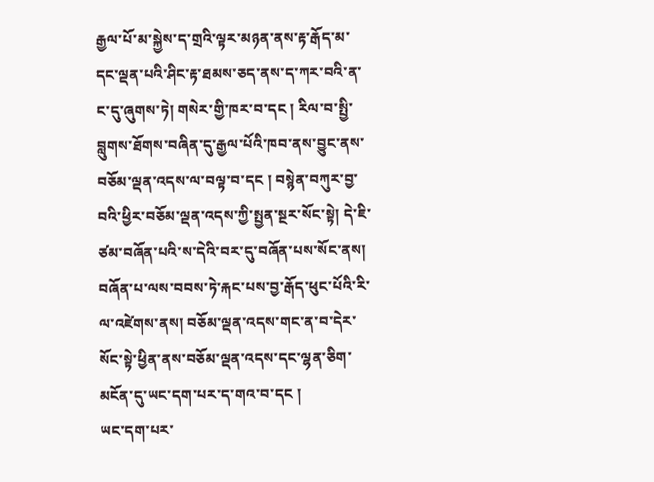རྒྱལ་པོ་མ་སྐྱེས་ད་གྲའི་ལྟར་མཉན་ནས་རྟ་རྒོད་མ་དང་ལྡན་པའི་ཤིང་རྟ་ཐམས་ཅད་ནས་ད་ཀར་བའི་ན་ང་དུ་ཞུགས་ཏེ། གསེར་གྱི་ཁར་བ་དང ། རིལ་བ་སྤྱི་བླུགས་ཐོགས་བཞིན་དུ་རྒྱལ་པོའི་ཁབ་ནས་བྱུང་ནས་བཅོམ་ལྡན་འདས་ལ་བལྟ་བ་དང ། བསྙེན་བཀུར་བྱ་བའི་ཕྱིར་བཅོམ་ལྡན་འདས་ཀྱི་སྤྱན་སྔར་སོང་སྟེ། དེ་ཇི་ཙམ་བཞོན་པའི་ས་དེའི་བར་དུ་བཞོན་པས་སོང་ནས། བཞོན་པ་ལས་བབས་ཏེ་རྐང་པས་བྱ་རྒོད་ཕུང་པོའི་རི་ལ་འཛེགས་ནས། བཅོམ་ལྡན་འདས་གང་ན་བ་དེར་སོང་སྟེ་ཕྱིན་ནས་བཅོམ་ལྡན་འདས་དང་ལྷན་ཅིག་མངོན་དུ་ཡང་དག་པར་ད་གའ་བ་དང །
ཡང་དག་པར་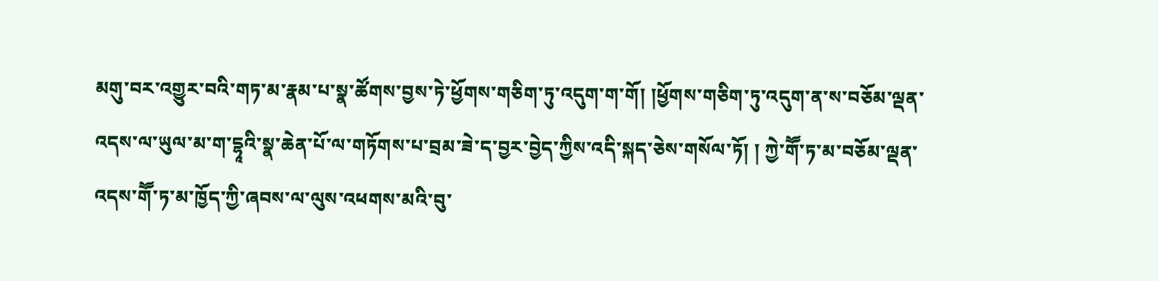མགུ་བར་འགྱུར་བའི་གཏ་མ་རྣམ་པ་སྣ་ཚོགས་བྱས་ཏེ་ཕྱོགས་གཅིག་ཏུ་འདུག་ག་གོ། །ཕྱོགས་གཅིག་ཏུ་འདུག་ན་ས་བཅོམ་ལྡན་འདས་ལ་ཡུལ་མ་ག་དྷཱའི་སྣ་ཆེན་པོ་ལ་གཏོགས་པ་བྲམ་ཟེ་ད་བྱར་བྱེད་ཀྱིས་འདི་སྐད་ཅེས་གསོལ་ཏོ། ། ཀྱེ་གཽ་ཏ་མ་བཅོམ་ལྡན་འདས་གཽ་ཏ་མ་ཁྱོད་ཀྱི་ཞབས་ལ་ལུས་འཕགས་མའི་བུ་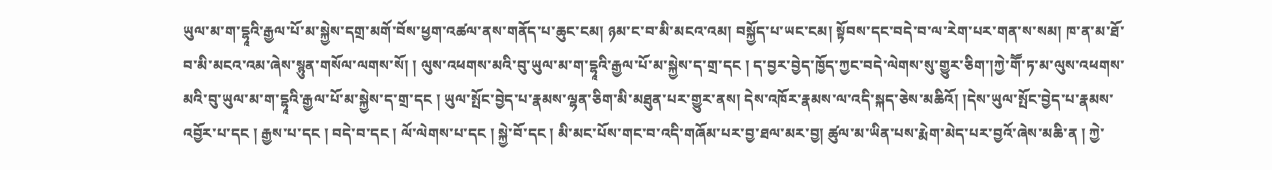ཡུལ་མ་ག་དྷཱའི་རྒྱལ་པོ་མ་སྐྱེས་དགྲ་མགོ་བོས་ཕྱག་འཚལ་ནས་གནོད་པ་ཆུང་ངམ། ཉམ་ང་བ་མི་མངའ་འམ། བསྐྱོད་པ་ཡང་ངམ། སྟོབས་དང་བདེ་བ་ལ་རེག་པར་གན་ས་སམ། ཁ་ན་མ་ཐོ་བ་མི་མངའ་འམ་ཞེས་སྙུན་གསོལ་ལགས་སོ། ། ལུས་འཕགས་མའི་བུ་ཡུལ་མ་ག་དྷཱའི་རྒྱལ་པོ་མ་སྐྱེས་ད་གྲ་དང ། ད་བྱར་བྱེད་ཁྱོད་ཀྱང་བདེ་ལེགས་སུ་གྱུར་ཅིག་།ཀྱེ་གཽ་ཏ་མ་ལུས་འཕགས་མའི་བུ་ཡུལ་མ་ག་དྷཱའི་རྒྱལ་པོ་མ་སྐྱེས་ད་གྲ་དང ། ཡུལ་སྤོང་བྱེད་པ་རྣམས་ལྷན་ཅིག་མི་མཐུན་པར་གྱུར་ནས། དེས་འཁོར་རྣམས་ལ་འདི་སྐད་ཅེས་མཆིའོ། །དེས་ཡུལ་སྤོང་བྱེད་པ་རྣམས་འབྱོར་པ་དང ། རྒྱས་པ་དང ། བདེ་བ་དང ། ལོ་ལེགས་པ་དང ། སྐྱེ་བོ་དང ། མི་མང་པོས་གང་བ་འདི་གཞོམ་པར་བྱ་ཐལ་མར་བྱ། ཚུལ་མ་ཡིན་པས་རྨེག་མེད་པར་བྱའོ་ཞེས་མཆི་ན ། ཀྱེ་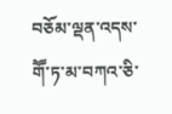བཅོམ་ལྡན་འདས་གཽ་ཏ་མ་བཀའ་ཅི་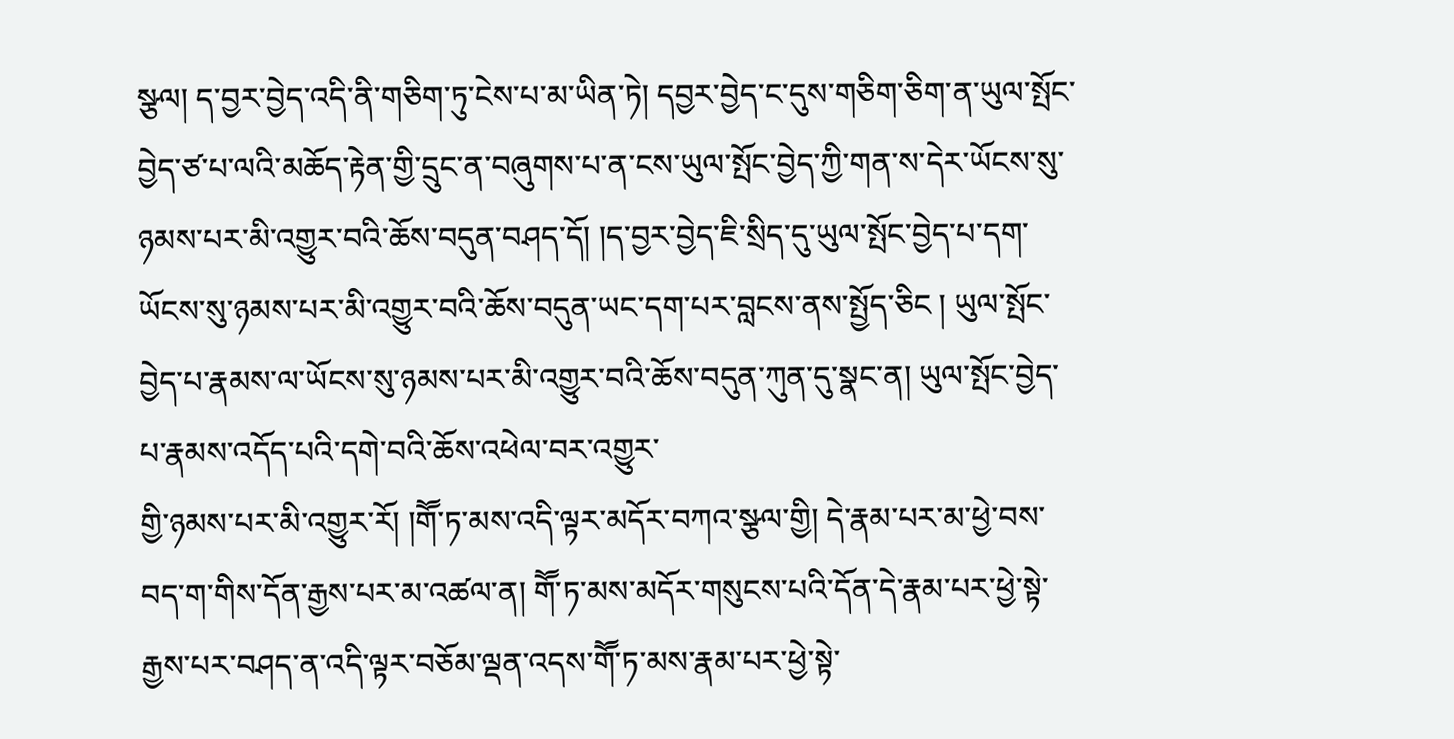སྩལ། ད་བྱར་བྱེད་འདི་ནི་གཅིག་ཏུ་ངེས་པ་མ་ཡིན་ཏེ། དབྱར་བྱེད་ང་དུས་གཅིག་ཅིག་ན་ཡུལ་སྤོང་བྱེད་ཙ་པ་ལའི་མཆོད་རྟེན་གྱི་དྲུང་ན་བཞུགས་པ་ན་ངས་ཡུལ་སྤོང་བྱེད་ཀྱི་གན་ས་དེར་ཡོངས་སུ་ཉམས་པར་མི་འགྱུར་བའི་ཆོས་བདུན་བཤད་དོ། །ད་བྱར་བྱེད་ཇི་སྲིད་དུ་ཡུལ་སྤོང་བྱེད་པ་དག་ཡོངས་སུ་ཉམས་པར་མི་འགྱུར་བའི་ཆོས་བདུན་ཡང་དག་པར་བླངས་ནས་སྤྱོད་ཅིང ། ཡུལ་སྤོང་བྱེད་པ་རྣམས་ལ་ཡོངས་སུ་ཉམས་པར་མི་འགྱུར་བའི་ཆོས་བདུན་ཀུན་དུ་སྣང་ན། ཡུལ་སྤོང་བྱེད་པ་རྣམས་འདོད་པའི་དགེ་བའི་ཆོས་འཕེལ་བར་འགྱུར་
གྱི་ཉམས་པར་མི་འགྱུར་རོ། །གཽ་ཏ་མས་འདི་ལྟར་མདོར་བཀའ་སྩལ་གྱི། དེ་རྣམ་པར་མ་ཕྱེ་བས་བད་ག་གིས་དོན་རྒྱས་པར་མ་འཚལ་ན། གཽ་ཏ་མས་མདོར་གསུངས་པའི་དོན་དེ་རྣམ་པར་ཕྱེ་སྟེ་རྒྱས་པར་བཤད་ན་འདི་ལྟར་བཅོམ་ལྡན་འདས་གཽ་ཏ་མས་རྣམ་པར་ཕྱེ་སྟེ་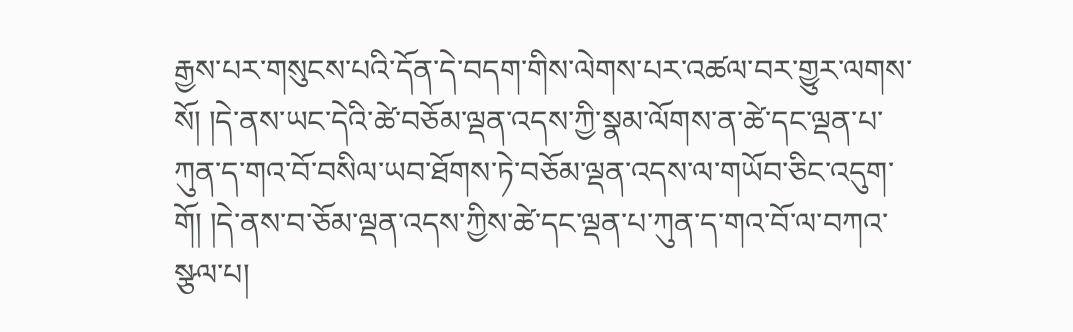རྒྱས་པར་གསུངས་པའི་དོན་དེ་བདག་གིས་ལེགས་པར་འཚལ་བར་གྱུར་ལགས་སོ། །དེ་ནས་ཡང་དེའི་ཚེ་བཅོམ་ལྡན་འདས་ཀྱི་སྣམ་ལོགས་ན་ཚེ་དང་ལྡན་པ་ཀུན་ད་གའ་བོ་བསིལ་ཡབ་ཐོགས་ཏེ་བཅོམ་ལྡན་འདས་ལ་གཡོབ་ཅིང་འདུག་གོ། །དེ་ནས་བ་ཅོམ་ལྡན་འདས་ཀྱིས་ཚེ་དང་ལྡན་པ་ཀུན་ད་གའ་བོ་ལ་བཀའ་སྩལ་པ།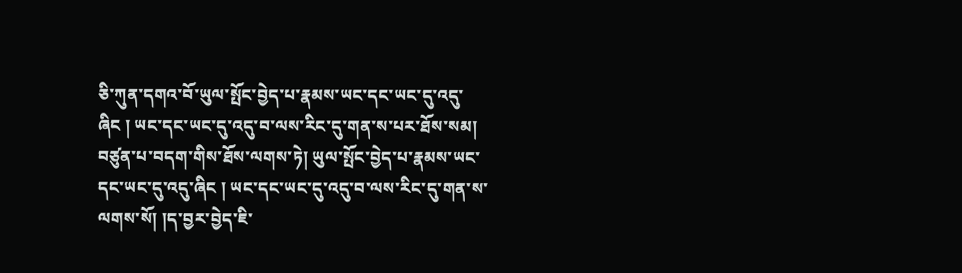ཅི་ཀུན་དགའ་བོ་ཡུལ་སྤོང་བྱེད་པ་རྣམས་ཡང་དང་ཡང་དུ་འདུ་ཞིང ། ཡང་དང་ཡང་དུ་འདུ་བ་ལས་རིང་དུ་གན་ས་པར་ཐོས་སམ། བཙུན་པ་བདག་གིས་ཐོས་ལགས་ཏེ། ཡུལ་སྤོང་བྱེད་པ་རྣམས་ཡང་དང་ཡང་དུ་འདུ་ཞིང ། ཡང་དང་ཡང་དུ་འདུ་བ་ལས་རིང་དུ་གན་ས་ལགས་སོ། །ད་བྱར་བྱེད་ཇི་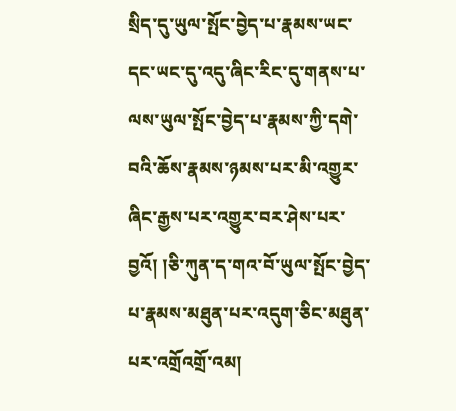སྲིད་དུ་ཡུལ་སྤོང་བྱེད་པ་རྣམས་ཡང་དང་ཡང་དུ་འདུ་ཞིང་རིང་དུ་གནས་པ་ལས་ཡུལ་སྤོང་བྱེད་པ་རྣམས་ཀྱི་དགེ་བའི་ཆོས་རྣམས་ཉམས་པར་མི་འགྱུར་ཞིང་རྒྱས་པར་འགྱུར་བར་ཤེས་པར་བྱའོ། །ཅི་ཀུན་ད་གའ་བོ་ཡུལ་སྤོང་བྱེད་པ་རྣམས་མཐུན་པར་འདུག་ཅིང་མཐུན་པར་འགྲོའགྲོ་འམ།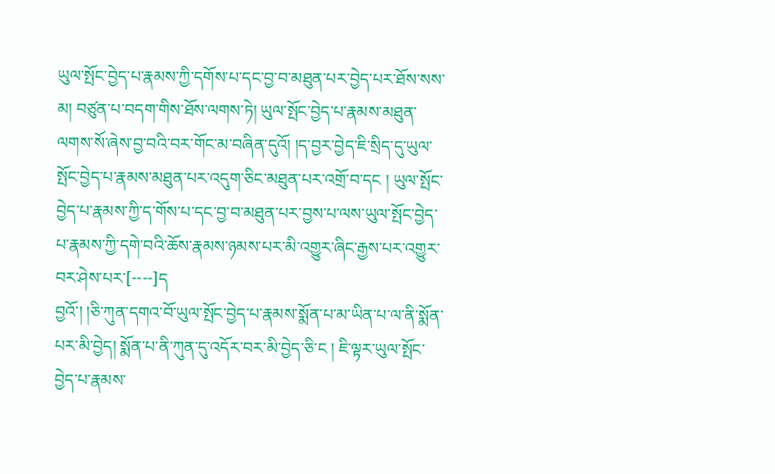ཡུལ་སྤོང་བྱེད་པ་རྣམས་ཀྱི་དགོས་པ་དང་བྱ་བ་མཐུན་པར་བྱེད་པར་ཐོས་སས་མ། བཙུན་པ་བདག་གིས་ཐོས་ལགས་ཏེ། ཡུལ་སྤོང་བྱེད་པ་རྣམས་མཐུན་ལགས་སོ་ཞེས་བྱ་བའི་བར་གོང་མ་བཞིན་དུའོ། །ད་བྱར་བྱེད་ཇི་སྲིད་དུ་ཡུལ་སྤོང་བྱེད་པ་རྣམས་མཐུན་པར་འདུག་ཅིང་མཐུན་པར་འགྲོ་བ་དང ། ཡུལ་སྤོང་བྱེད་པ་རྣམས་ཀྱི་ད་གོས་པ་དང་བྱ་བ་མཐུན་པར་བྱས་པ་ལས་ཡུལ་སྤོང་བྱེད་པ་རྣམས་ཀྱི་དགེ་བའི་ཆོས་རྣམས་ཉམས་པར་མི་འགྱུར་ཞིང་རྒྱས་པར་འགྱུར་བར་ཤེས་པར་[----]ད
བྱའོ་། །ཅི་ཀུན་དགའ་བོ་ཡུལ་སྤོང་བྱེད་པ་རྣམས་སྨོན་པ་མ་ཡིན་པ་ལ་ནི་སྨོན་པར་མི་བྱེད། སྨོན་པ་ནི་ཀུན་དུ་འདོར་བར་མི་བྱེད་ཅི་ང ། ཇི་ལྟར་ཡུལ་སྤོང་བྱེད་པ་རྣམས་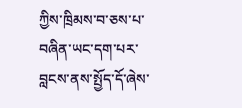ཀྱིས་ཁྲིམས་བ་ཅས་པ་བཞིན་ཡང་དག་པར་བླངས་ནས་སྤྱོད་དོ་ཞེས་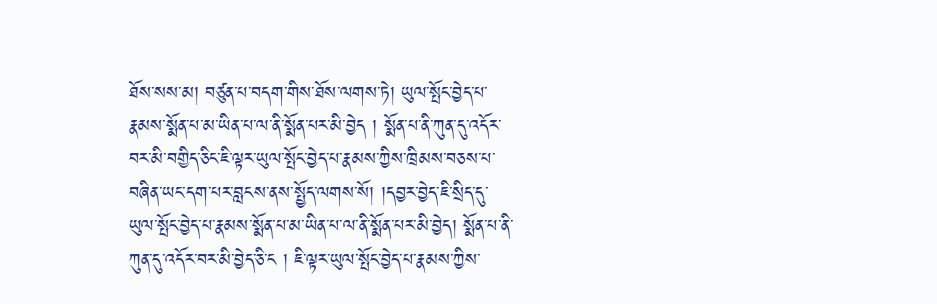ཐོས་སས་མ། བཙུན་པ་བདག་གིས་ཐོས་ལགས་ཏེ། ཡུལ་སྤོང་བྱེད་པ་རྣམས་སྨོན་པ་མ་ཡིན་པ་ལ་ནི་སྨོན་པར་མི་བྱེད ། སྨོན་པ་ནི་ཀུན་དུ་འདོར་བར་མི་བགྱིད་ཅིང་ཇི་ལྟར་ཡུལ་སྤོང་བྱེད་པ་རྣམས་ཀྱིས་ཁྲིམས་བཅས་པ་བཞིན་ཡང་དག་པར་བླངས་ནས་སྤྱོད་ལགས་སོ། །དབྱར་བྱེད་ཇི་སྲིད་དུ་ཡུལ་སྤོང་བྱེད་པ་རྣམས་སྨོན་པ་མ་ཡིན་པ་ལ་ནི་སྨོན་པར་མི་བྱེད། སྨོན་པ་ནི་ཀུན་དུ་འདོར་བར་མི་བྱེད་ཅི་ང ། ཇི་ལྟར་ཡུལ་སྤོང་བྱེད་པ་རྣམས་ཀྱིས་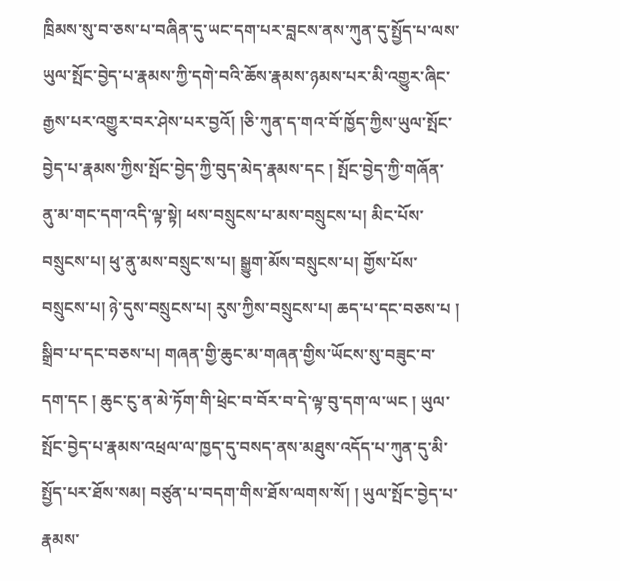ཁྲིམས་སུ་བ་ཅས་པ་བཞིན་དུ་ཡང་དག་པར་བླངས་ནས་ཀུན་དུ་སྤྱོད་པ་ལས་ཡུལ་སྤོང་བྱེད་པ་རྣམས་ཀྱི་དགེ་བའི་ཆོས་རྣམས་ཉམས་པར་མི་འགྱུར་ཞིང་རྒྱས་པར་འགྱུར་བར་ཤེས་པར་བྱའོ། །ཅི་ཀུན་ད་གའ་བོ་ཁྱོད་ཀྱིས་ཡུལ་སྤོང་བྱེད་པ་རྣམས་ཀྱིས་སྤོང་བྱེད་ཀྱི་བུད་མེད་རྣམས་དང ། སྤོང་བྱེད་ཀྱི་གཞོན་ནུ་མ་གང་དག་འདི་ལྟ་སྟེ། ཕས་བསྲུངས་པ་མས་བསྲུངས་པ། མིང་པོས་བསྲུངས་པ། ཕུ་ནུ་མས་བསྲུང་ས་པ། སྒྱུག་མོས་བསྲུངས་པ། གྱོས་པོས་བསྲུངས་པ། ཉེ་དུས་བསྲུངས་པ། རུས་ཀྱིས་བསྲུངས་པ། ཆད་པ་དང་བཅས་པ ། སྒྲིབ་པ་དང་བཅས་པ། གཞན་གྱི་ཆུང་མ་གཞན་གྱིས་ཡོངས་སུ་བཟུང་བ་དག་དང ། ཆུང་ངུ་ན་མེ་ཏོག་གི་ཕྲེང་བ་བོར་བ་དེ་ལྟ་བུ་དག་ལ་ཡང ། ཡུལ་སྤོང་བྱེད་པ་རྣམས་འཕྲལ་ལ་ཁྱད་དུ་བསད་ནས་མཐུས་འདོད་པ་ཀུན་དུ་མི་སྤྱོད་པར་ཐོས་སམ། བཙུན་པ་བདག་གིས་ཐོས་ལགས་སོ། ། ཡུལ་སྤོང་བྱེད་པ་རྣམས་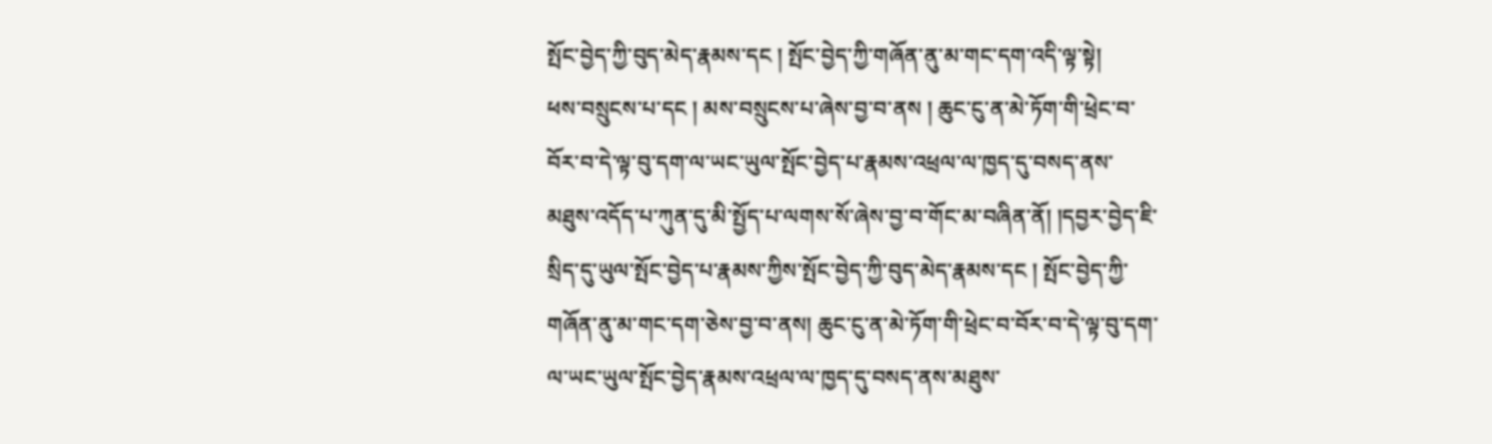སྤོང་བྱེད་ཀྱི་བུད་མེད་རྣམས་དང ། སྤོང་བྱེད་ཀྱི་གཞོན་ནུ་མ་གང་དག་འདི་ལྟ་སྟེ།
ཕས་བསྲུངས་པ་དང ། མས་བསྲུངས་པ་ཞེས་བྱ་བ་ནས ། ཆུང་ངུ་ན་མེ་ཏོག་གི་ཕྲེང་བ་བོར་བ་དེ་ལྟ་བུ་དག་ལ་ཡང་ཡུལ་སྤོང་བྱེད་པ་རྣམས་འཕྲལ་ལ་ཁྱད་དུ་བསད་ནས་མཐུས་འདོད་པ་ཀུན་དུ་མི་སྤྱོད་པ་ལགས་སོ་ཞེས་བྱ་བ་གོང་མ་བཞིན་ནོ། །དབྱར་བྱེད་ཇི་སྲིད་དུ་ཡུལ་སྤོང་བྱེད་པ་རྣམས་ཀྱིས་སྤོང་བྱེད་ཀྱི་བུད་མེད་རྣམས་དང ། སྤོང་བྱེད་ཀྱི་གཞོན་ནུ་མ་གང་དག་ཅེས་བྱ་བ་ནས། ཆུང་ངུ་ན་མེ་ཏོག་གི་ཕྲེང་བ་བོར་བ་དེ་ལྟ་བུ་དག་ལ་ཡང་ཡུལ་སྤོང་བྱེད་རྣམས་འཕྲལ་ལ་ཁྱད་དུ་བསད་ནས་མཐུས་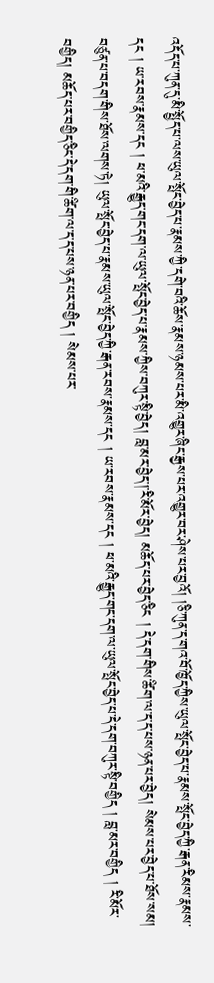འདོད་པ་ཀུན་དུ་མི་སྤྱོད་པ་ལས་ཡུལ་སྤོང་བྱེད་པ་རྣམས་ཀྱི་དགེ་བའི་ཆོས་རྣམས་ཉམས་པར་མི་འགྱུར་ཞིང་རྒྱས་པར་འགྱུར་བར་ཤེས་པར་བྱའོ། །ཅི་ཀུན་ད་གའ་བོ་ཁྱོད་ཀྱིས་ཡུལ་སྤོང་བྱེད་པ་རྣམས་སྤོང་བྱེད་ཀྱི་རྒན་རིམས་རྣམས་དང ། ཡ་རབས་རྣམས་དང ། ཕ་མའི་རྒྱུད་གང་དག་ལ་ཡུལ་སྤོང་བྱེད་པ་རྣམས་ཀྱིས་བཀུར་སྟི་བྱེད། བླ་མར་བྱེད་།་རི་མོར་བྱེད། མཆོད་པར་བྱེད་ཅིང ། དེ་དག་གིས་ཚིག་ལ་ད་ད་པས་ཉན་པར་བྱེད། སེམས་པར་བྱེད་པ་ཐོས་སམ། བཙུན་པ་བདག་གིས་ཐོས་ལགས་ཏེ། ཡུལ་སྤོང་བྱེད་པ་རྣམས་ཡུལ་སྤོང་བྱེད་ཀྱི་རྒན་རབས་རྣམས་དང ། ཡ་རབས་རྣམས་དང ། ཕ་མའི་རྒྱུད་གང་དག་ལ་ཡུལ་སྤོང་བྱེད་པ་དེ་དག་བཀུར་སྟི་བགྱིད ། བླ་མར་བགྱིད ། རི་མོར་བགྱིད། མཆོད་པར་བགྱིད་ཅིང་དེ་དག་གི་ཚིག་ལ་ད་ད་པས་ཉན་པར་བགྱིད ། སེམས་པར་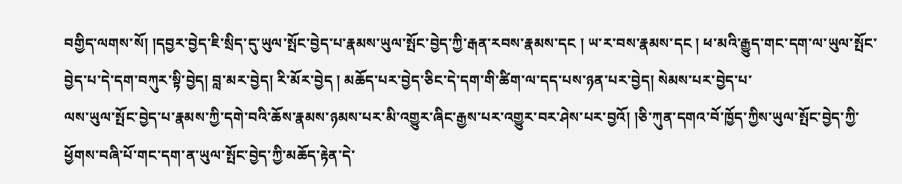བགྱིད་ལགས་སོ། །དབྱར་བྱེད་ཇི་སྲིད་དུ་ཡུལ་སྤོང་བྱེད་པ་རྣམས་ཡུལ་སྤོང་བྱེད་ཀྱི་རྒན་རབས་རྣམས་དང ། ཡ་ར་བས་རྣམས་དང ། ཕ་མའི་རྒྱུད་གང་དག་ལ་ཡུལ་སྤོང་བྱེད་པ་དེ་དག་བཀུར་སྟི་བྱེད། བླ་མར་བྱེད། རི་མོར་བྱེད ། མཆོད་པར་བྱེད་ཅིང་དེ་དག་གི་ཚིག་ལ་དད་པས་ཉན་པར་བྱེད། སེམས་པར་བྱེད་པ་
ལས་ཡུལ་སྤོང་བྱེད་པ་རྣམས་ཀྱི་དགེ་བའི་ཆོས་རྣམས་ཉམས་པར་མི་འགྱུར་ཞིང་རྒྱས་པར་འགྱུར་བར་ཤེས་པར་བྱའོ། །ཅི་ཀུན་དགའ་བོ་ཁྱོད་ཀྱིས་ཡུལ་སྤོང་བྱེད་ཀྱི་ཕྱོགས་བཞི་པོ་གང་དག་ན་ཡུལ་སྤོང་བྱེད་ཀྱི་མཆོད་རྟེན་དེ་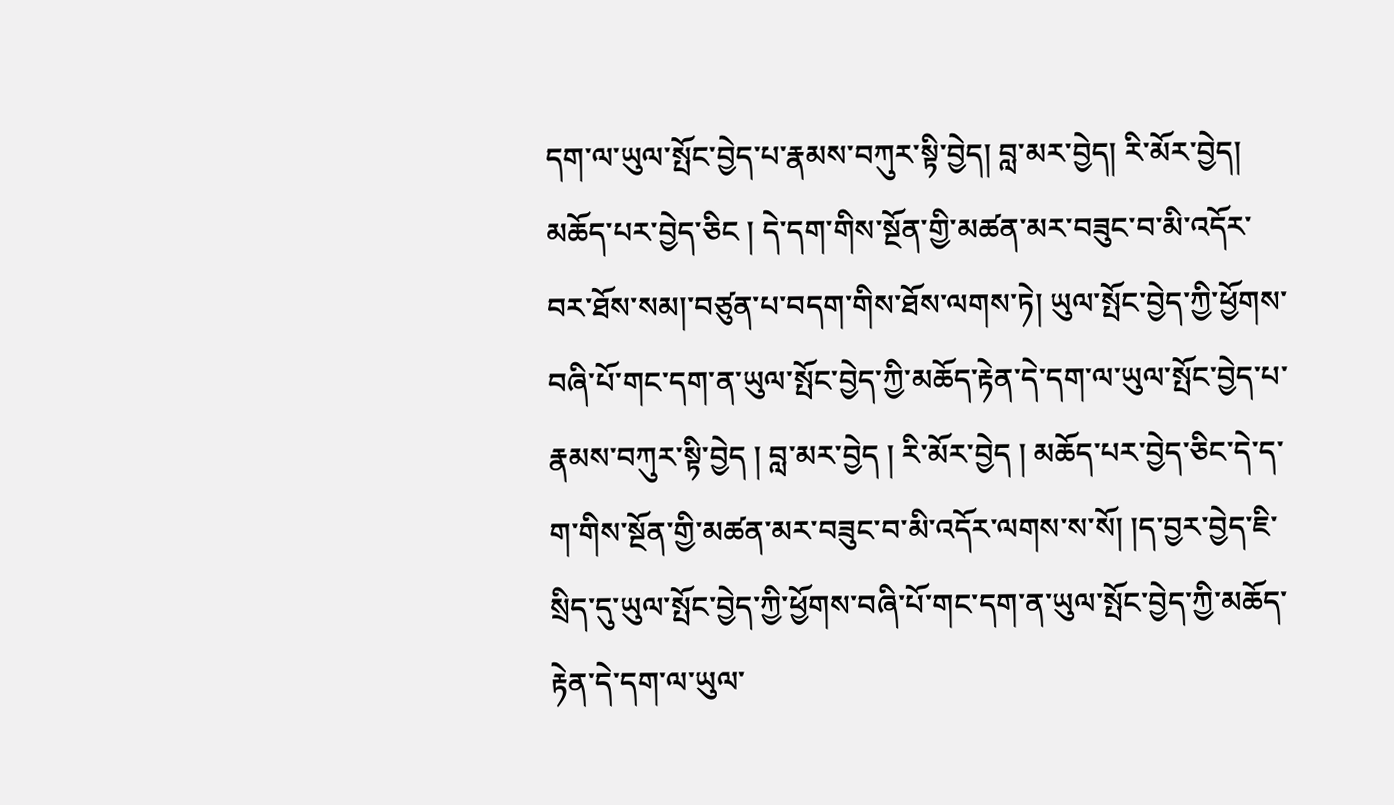དག་ལ་ཡུལ་སྤོང་བྱེད་པ་རྣམས་བཀུར་སྟི་བྱེད། བླ་མར་བྱེད། རི་མོར་བྱེད། མཆོད་པར་བྱེད་ཅིང ། དེ་དག་གིས་སྔོན་གྱི་མཚན་མར་བཟུང་བ་མི་འདོར་བར་ཐོས་སམ།་བཙུན་པ་བདག་གིས་ཐོས་ལགས་ཏེ། ཡུལ་སྤོང་བྱེད་ཀྱི་ཕྱོགས་བཞི་པོ་གང་དག་ན་ཡུལ་སྤོང་བྱེད་ཀྱི་མཆོད་རྟེན་དེ་དག་ལ་ཡུལ་སྤོང་བྱེད་པ་རྣམས་བཀུར་སྟི་བྱེད ། བླ་མར་བྱེད ། རི་མོར་བྱེད ། མཆོད་པར་བྱེད་ཅིང་དེ་ད་ག་གིས་སྔོན་གྱི་མཚན་མར་བཟུང་བ་མི་འདོར་ལགས་ས་སོ། །ད་བྱར་བྱེད་ཇི་སྲིད་དུ་ཡུལ་སྤོང་བྱེད་ཀྱི་ཕྱོགས་བཞི་པོ་གང་དག་ན་ཡུལ་སྤོང་བྱེད་ཀྱི་མཆོད་རྟེན་དེ་དག་ལ་ཡུལ་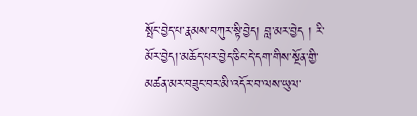སྤོང་བྱེད་པ་རྣམས་བཀུར་སྟི་བྱེད། བླ་མར་བྱེད ། རི་མོར་བྱེད།་མཆོད་པར་བྱེད་ཅིང་དེ་དག་གིས་སྔོན་གྱི་མཚན་མར་བཟུང་བར་མི་འདོར་བ་ལས་ཡུལ་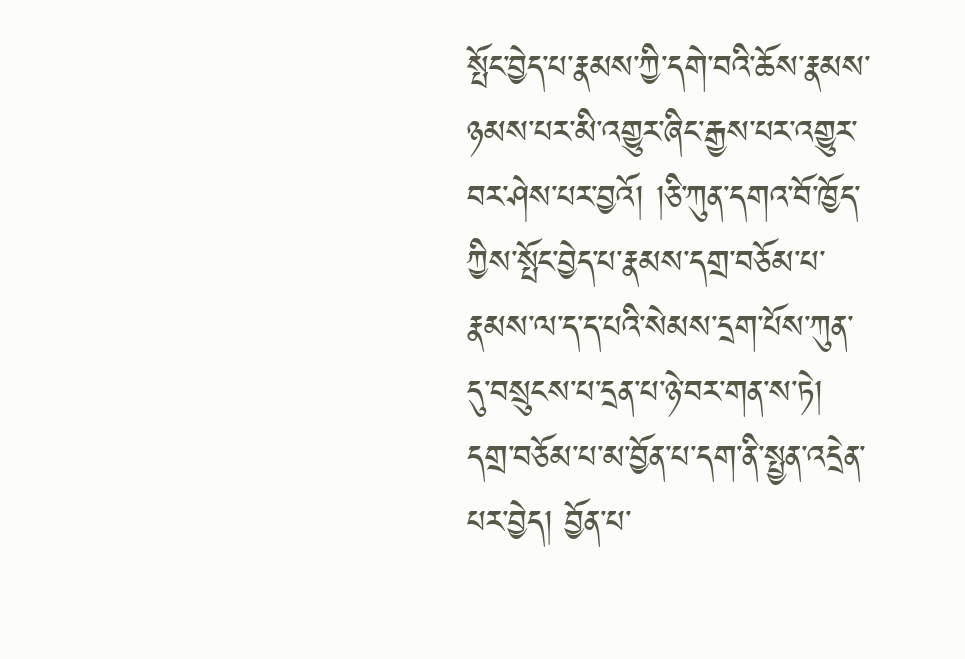སྤོང་བྱེད་པ་རྣམས་ཀྱི་དགེ་བའི་ཆོས་རྣམས་ཉམས་པར་མི་འགྱུར་ཞིང་རྒྱས་པར་འགྱུར་བར་ཤེས་པར་བྱའོ། །ཅི་ཀུན་དགའ་བོ་ཁྱོད་ཀྱིས་སྤོང་བྱེད་པ་རྣམས་དགྲ་བཅོམ་པ་རྣམས་ལ་ད་ད་པའི་སེམས་དྲག་པོས་ཀུན་དུ་བསྲུངས་པ་དྲན་པ་ཉེ་བར་གན་ས་ཏེ། དགྲ་བཅོམ་པ་མ་བྱོན་པ་དག་ནི་སྤྱན་འདྲེན་པར་བྱེད། བྱོན་པ་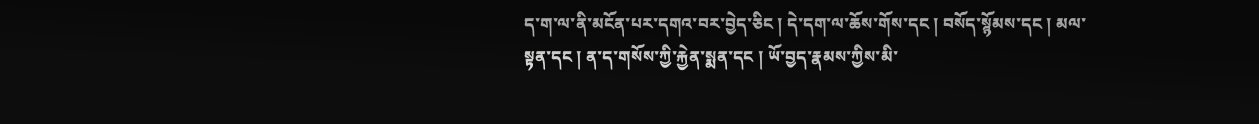ད་ག་ལ་ནི་མངོན་པར་དགའ་བར་བྱེད་ཅིང ། དེ་དག་ལ་ཆོས་གོས་དང ། བསོད་སྙོམས་དང ། མལ་སྟན་དང ། ན་ད་གསོས་ཀྱི་རྐྱེན་སྨན་དང ། ཡོ་བྱད་རྣམས་ཀྱིས་མི་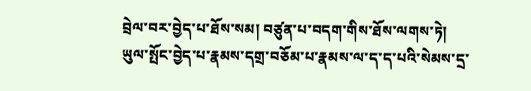བྲེལ་བར་བྱེད་པ་ཐོས་སམ། བཙུན་པ་བདག་གིས་ཐོས་ལགས་ཏེ། ཡུལ་སྤོང་བྱེད་པ་རྣམས་དགྲ་བཅོམ་པ་རྣམས་ལ་ད་ད་པའི་སེམས་དྲ་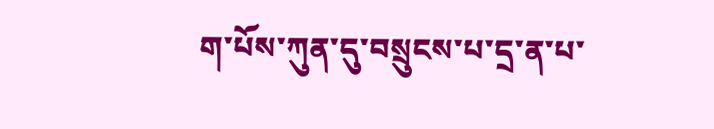ག་པོས་ཀུན་དུ་བསྲུངས་པ་དྲ་ན་པ་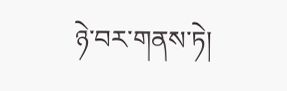ཉེ་བར་གནས་ཏེ།